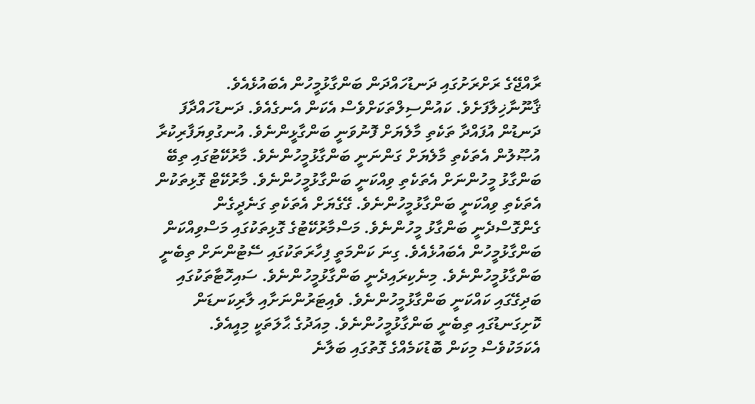ރާއްޖޭގެ ރަށްރަށުގައި ދަނޑުހައްދަން ބަންގާޅުމީހުން އެބައުޅެއެވެ. ޤާނޫނާޚިލާފަށެވެ. ކައުންސިލްތަކަށްވެސް އެކަން އެނގެއެވެ. ދަނޑުހައްދާފަ ދަނޑުން އުފައްދާ ތަކެތި މާލެޔަށް ފޮނުވަނީ ބަންގާޅީންނެވެ. އުނގުވިޔަފާރިކުރާ އުޞޫލުން އެތަކެތި މާލެޔަށް ގަންނަނީ ބަންގާޅުމީހުންނެވެ. މާރުކޭޓުގައި ތިބޭ ބަންގާޅު މީހުންނަށް އެތަކެތި ވިއްކަނީ ބަންގާޅުމީހުންނެވެ. މާރުކޭޓް ގޮޅިތަކުން އެތަކެތި ވިއްކަނީ ބަންގާޅުމީހުންނެވެ. ގޭގެޔަށް އެތަކެތި ގަނެދީގެން ގެންގޮސްދެނީ ބަންގާޅު މީހުންނެވެ. މަސްމާރުކޭޓުގެ ގޮޅިތަކުގައި މަސްވިއްކަން ބަންގާޅުމީހުން އެބައުޅެއެވެ. ގިނަ ކަންމަތީ ފިހާރަތަކުގައި ސޭޓުންނަށް ތިބެނީ ބަންގާޅުމީހުންނެވެ. މިނެކިރައިދެނީ ބަންގާޅުމީހުންނެވެ. ސައިހޮޓާތަކުގައި ބަދިގޭގައި ކައްކަނީ ބަންގާޅުމީހުންނެވެ. ވެއިޓަރުންނަށާއި ލާރިކަނޑަން ކޮށިގަނޑުގައި ތިބެނީ ބަންގާޅުމީހުންނެވެ. މިއަދުގެ ޙާލަތަކީ މިއީއެވެ. އެކަމަކުވެސް މިކަން ބޮޑުކަމެއްގެ ގޮތުގައި ބަލާނެ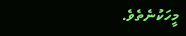މީހަކުނެތެވެ.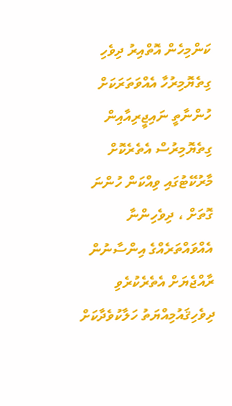ކަންމިހެން އޮތްއިރު ދިވެހި ގިތެޔޮމިރުހާ އެއްވަތަރަކަށް ހުންނާތީ ނައިޖީރިއާއިން ގިތެޔޮމިރުސް އެތެރެކޮށް މާރުކޭޓުގައި ވިއްކަން ހުންނަ ގޮތަށް ، ދިވެހިންނާ އެއްވައްތަރެއްގެ އިންސާނުން ރާއްޖެޔަށް އެތެރެކުރެވި ދިވެހިޤައުމިއްޔަތު ހަލާކުވެދާކަށް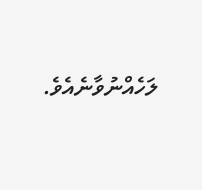ލަހެއްނުވާނެއެވެ.